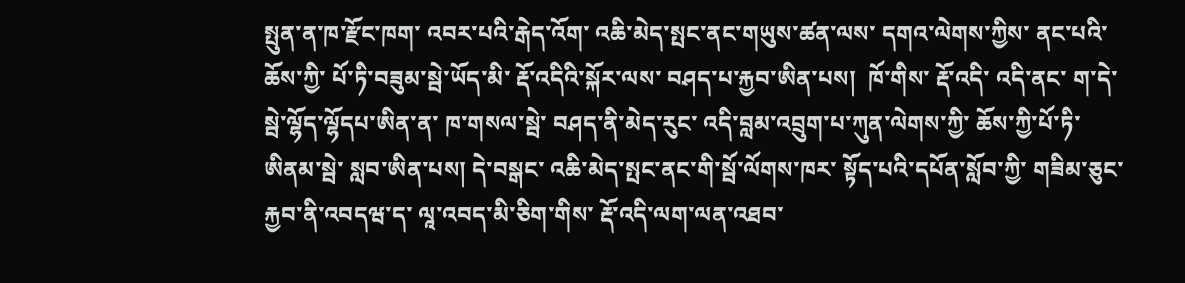སྤུན་ན་ཁ་རྫོང་ཁག་ འབར་པའི་རྒེད་འོག་ འཆི་མེད་སྤང་ནང་གཡུས་ཚན་ལས་ དགའ་ལེགས་ཀྱིས་ ནང་པའི་ཆོས་ཀྱི་ པོ་ཏི་བཟུམ་སྦེ་ཡོད་མི་ རྡོ་འདིའི་སྐོར་ལས་ བཤད་པ་རྐྱབ་ཨིན་པས།  ཁོ་གིས་ རྡོ་འདི་ འདི་ནང་ ག་དེ་སྦེ་ལྷོད་ལྷོདཔ་ཨིན་ན་ ཁ་གསལ་སྦེ་ བཤད་ནི་མེད་རུང་ འདི་བླམ་འབྲུག་པ་ཀུན་ལེགས་ཀྱི་ ཆོས་ཀྱི་པོ་ཏི་ཨིནམ་སྦེ་ སླབ་ཨིན་པས། དེ་བསྒང་ འཆི་མེད་སྤང་ནང་གི་སྦོ་ལོགས་ཁར་ སྟོད་པའི་དཔོན་སློབ་ཀྱི་ གཟིམ་ཅུང་རྐྱབ་ནི་འབདཝ་ད་ ལཱ་འབད་མི་ཅིག་གིས་ རྡོ་འདི་ལག་ལན་འཐབ་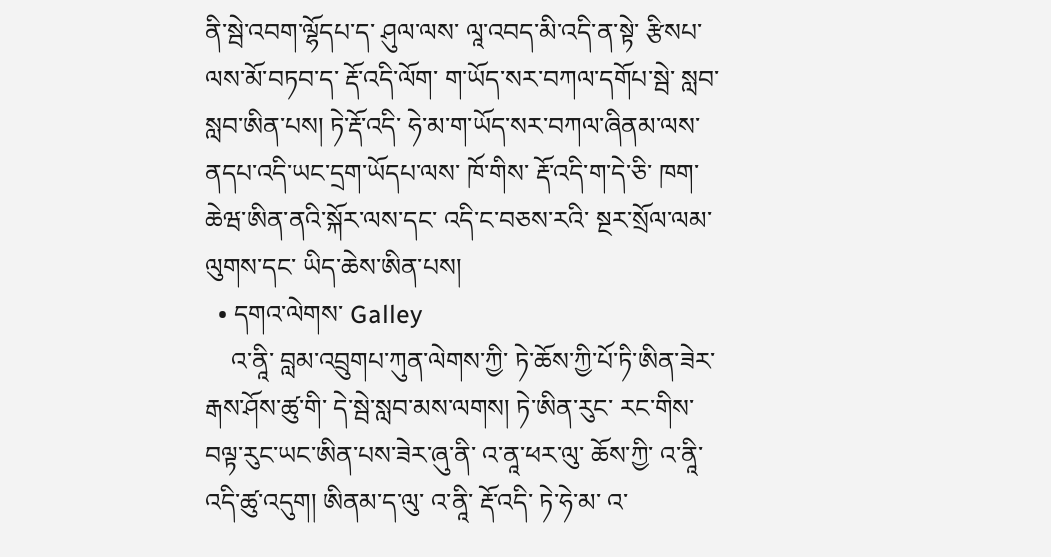ནི་སྦེ་འབག་ལྷོདཔ་ད་ ཤུལ་ལས་ ལཱ་འབད་མི་འདི་ན་སྟེ་ རྩིསཔ་ལས་མོ་བཏབ་ད་ རྡོ་འདི་ལོག་ ག་ཡོད་སར་བཀལ་དགོཔ་སྦེ་ སླབ་སླབ་ཨིན་པས། ཏེ་རྡོ་འདི་ ཧེ་མ་ག་ཡོད་སར་བཀལ་ཞིནམ་ལས་ ནདཔ་འདི་ཡང་དྲག་ཡོདཔ་ལས་ ཁོ་གིས་ རྡོ་འདི་ག་དེ་ཅི་ ཁག་ཆེཝ་ཨིན་ནའི་སྐོར་ལས་དང་ འདི་ང་བཅས་རའི་ སྔར་སྲོལ་ལམ་ལུགས་དང་ ཡིད་ཆེས་ཨིན་པས།
  • དགའ་ལེགས་ Galley
    འ་ནཱི་ བླམ་འབྲུགཔ་ཀུན་ལེགས་ཀྱི་ ཏེ་ཆོས་ཀྱི་པོ་ཏི་ཨིན་ཟེར་ རྒས་ཤོས་ཚུ་གི་ དེ་སྦེ་སླབ་མས་ལགས། ཏེ་ཨིན་རུང་ རང་གིས་ བལྟ་རུང་ཡང་ཨིན་པས་ཟེར་ཞུ་ནི་ འ་ནཱ་ཕར་ལུ་ ཆོས་ཀྱི་ འ་ནཱི་འདི་ཚུ་འདུག། ཨིནམ་ད་ལུ་ འ་ནཱི་ རྡོ་འདི་ ཏེ་ཧེ་མ་ འ་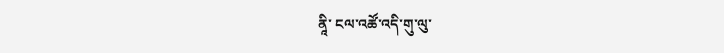ནཱི་ ངལ་འཚོ་འདི་གུ་ལུ་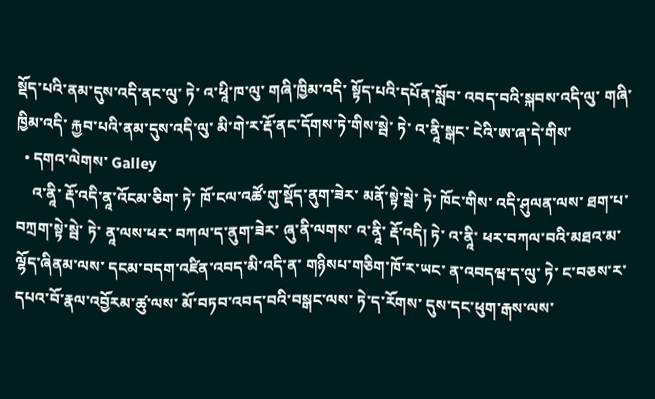སྡོད་པའི་ནམ་དུས་འདི་ནང་ལུ་ ཏེ་ འ་ཕཱི་ཁ་ལུ་ གཞི་ཁྱིམ་འདི་ སྟོད་པའི་དཔོན་སློབ་ འབད་བའི་སྐབས་འདི་ལུ་ གཞི་ཁྱིམ་འདི་ རྐྱབ་པའི་ནམ་དུས་འདི་ལུ་ མི་གེ་ར་རྡོ་ནང་དོགས་ཏེ་གིས་སྦེ་ ཏེ་ འ་ནཱི་སྒང་ ངེའི་ཨ་ཞ་དེ་གིས་
  • དགའ་ལེགས་ Galley
    འ་ནཱི་ རྡོ་འདི་ནཱ་འོངམ་ཅིག་ ཏེ་ ཁོ་ངལ་འཚོ་གུ་སྡོད་ནུག་ཟེར་ མནོ་སྟེ་སྦེ་ ཏེ་ ཁོང་གིས་ འདི་ཤུལན་ལས་ ཐག་པ་བཀྲག་སྟེ་སྦེ་ ཏེ་ ནཱ་ལས་ཕར་ བཀལ་ད་ནུག་ཟེར་ ཞུ་ནི་ལགས་ འ་ནཱི་ རྡོ་འདི། ཏེ་ འ་ནཱི་ ཕར་བཀལ་བའི་མཐའ་མ་ ལྷོད་ཞིནམ་ལས་ དངམ་བདག་འཛིན་འབད་མི་འདི་ན་ གཉིསཔ་གཅིག་ཁོ་ར་ཡང་ ན་འབདཝ་ད་ལུ་ ཏེ་ ང་བཅས་ར་ དཔའ་བོ་རྣལ་འབྱོརམ་ཚུ་ལས་ མོ་བཏབ་འབད་བའི་བསྒང་ལས་ ཏེ་ད་རོགས་ དུས་དང་ཕུག་རྒས་ལས་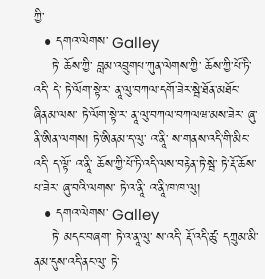ཀྱི་
  • དགའ་ལེགས་ Galley
    ཏེ་ ཆོས་ཀྱི་ བླམ་འབྲུགཔ་ཀུན་ལེགས་ཀྱི་ ཆོས་ཀྱི་པོ་ཏི་འདི་ དེ་ ཏེ་ལོག་སྟེ་ར་ ནཱ་ལུ་བཀལ་དགོ་ཟེར་སྦེ་ཐོན་མཐོང་ཞིནམ་ལས་ ཏེ་ལོག་སྟེ་ར་ ནཱ་ལུ་བཀལ་བཀལཝ་མས་ཟེར་ ཞུ་ནི་ཨིན་ལགས། ཏེ་ཨིནམ་ད་ལུ་ འ་ནཱི་ ས་གནས་འདི་གི་མིང་འདི་ ད་ལྟོ་ འ་ནཱི་ ཆོས་ཀྱི་པོ་ཏི་འདི་ལས་བརྟེན་ཏེ་སྦེ་ ཏེ་རྡོ་ཆོས་པ་ཟེར་ ཞུ་བའི་ལགས་ ཏེ་འ་ནཱི་ འ་ནཱི་ཁ་ཁ་ལུ།
  • དགའ་ལེགས་ Galley
    ཏེ་ མདང་བཞག་ ཏེ་འ་ནཱ་ལུ་ ས་འདི་ རྡོ་འདི་ཚུ་ དཀྲུམ་མི་ནམ་དུས་འདི་ནང་ལུ་ ཏེ་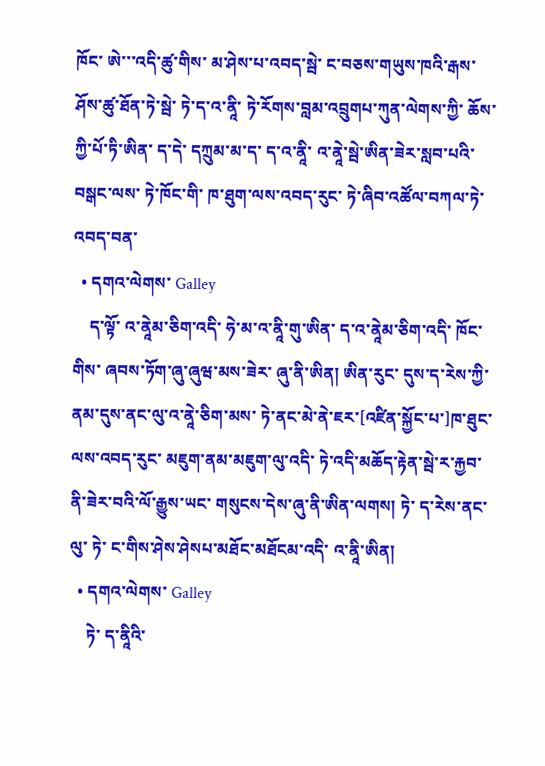ཁོང་ ཨེ་་་འདི་ཚུ་གིས་ མ་ཤེས་པ་འབད་སྦེ་ ང་བཅས་གཡུས་ཁའི་རྒས་ཤོས་ཚུ་ཐོན་ཏེ་སྦེ་ ཏེ་ད་འ་ནཱི་ ཏེ་རོགས་བླམ་འབྲུགཔ་ཀུན་ལེགས་ཀྱི་ ཆོས་ཀྱི་པོ་ཏི་ཨིན་ ད་དེ་ དཀྲུམ་མ་ད་ ད་འ་ནཱི་ འ་ནཱེ་སྦེ་ཨིན་ཟེར་སླབ་པའི་བསྒང་ལས་ ཏེ་ཁོང་གི་ ཁ་ཐུག་ལས་འབད་རུང་ ཏེ་ཞིབ་འཚོལ་བཀལ་ཏེ་འབད་བན་
  • དགའ་ལེགས་ Galley
    ད་ལྟོ་ འ་ནཱེམ་ཅིག་འདི་ ཧེ་མ་འ་ནཱི་གུ་ཨིན་ ད་འ་ནཱེམ་ཅིག་འདི་ ཁོང་གིས་ ཞབས་ཏོག་ཞུ་ཞུཝ་མས་ཟེར་ ཞུ་ནི་ཨིན། ཨིན་རུང་ དུས་ད་རེས་ཀྱི་ནམ་དུས་ནང་ལུ་འ་ནཱེ་ཅིག་མས་ ཏེ་ནང་མེ་ནེ་ཇར་[འཛིན་སྐྱོང་པ་]ཁ་ཐུང་ལས་འབད་རུང་ མཇུག་ནམ་མཇུག་ལུ་འདི་ ཏེ་འདི་མཆོད་རྟེན་སྦེ་ར་རྐྱབ་ནི་ཟེར་བའི་ལོ་རྒྱུས་ཡང་ གསུངས་དེས་ཞུ་ནི་ཨིན་ལགས། ཏེ་ ད་རེས་ནང་ལུ་ ཏེ་ ང་གིས་ཤེས་ཤེསཔ་མཐོང་མཐོངམ་འདི་ འ་ནཱི་ཨིན།
  • དགའ་ལེགས་ Galley
    ཏེ་ ད་ནཱིའི་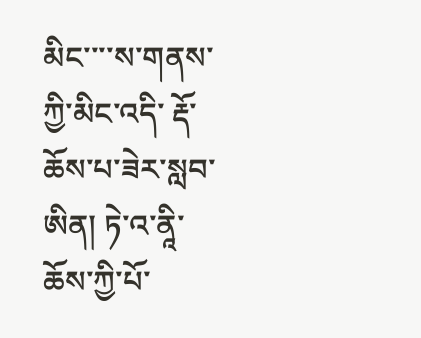མིང་་་་ས་གནས་ཀྱི་མིང་འདི་ རྡོ་ཆོས་པ་ཟེར་སླབ་ཨིན། ཏེ་འ་ནཱི་ ཆོས་ཀྱི་པོ་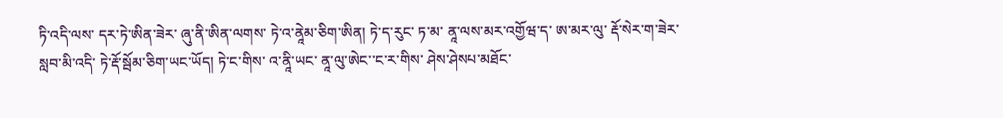ཏི་འདི་ལས་ དར་ཏེ་ཨིན་ཟེར་ ཞུ་ནི་ཨིན་ལགས་ ཏེ་འ་ནཱེམ་ཅིག་ཨིན། ཏེ་ད་རུང་ ཏ་མ་ ནཱ་ལས་མར་འགྱོཝ་ད་ ཨ་མར་ལུ་ རྡོ་སེར་ག་ཟེར་ སླབ་མི་འདི་ ཏེ་རྡོ་སྦོམ་ཅིག་ཡང་ཡོད། ཏེ་ང་གིས་ འ་ནཱི་ཡང་ ནཱ་ལུ་ཨེང་་ང་ར་གིས་ ཤེས་ཤེསཔ་མཐོང་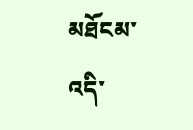མཐོངམ་འདི་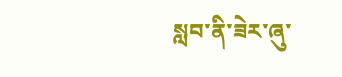སླབ་ནི་ཟེར་ཞུ་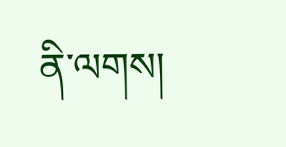ནི་ལགས།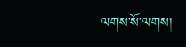ལགས་སོ་ལགས།